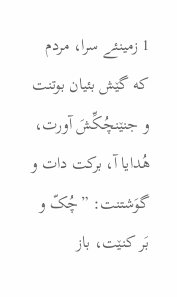1 زمینئے سرا، مردم که گێش بئیان بوتنت و جنێنچُکِّشَ آورت،
هُدایا آ، برکت دات و گوَشتنت: ”چُکّ و بَر کنێت، باز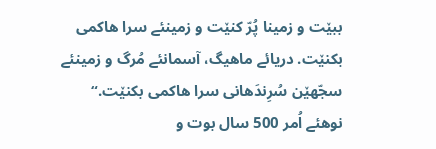ببێت و زمینا پُرّ کنێت و زمینئے سرا هاکمی بکنێت. دریائے ماهیگ، آسمانئے مُرگ و زمینئے سجّهێن سُرِندَهانی سرا هاکمی بکنێت.“
نوهئے اُمر 500 سال بوت و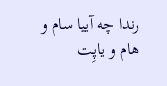رندا چه آییا سام و هام و یاپِت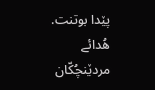پێدا بوتنت.
هُدائے مردێنچُکّان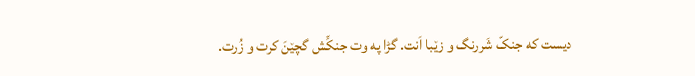دیست که جنکّ شَررنگ و زێبا اَنت. گڑا په وت جنکِّش گچێنَ کرت و زُرت.